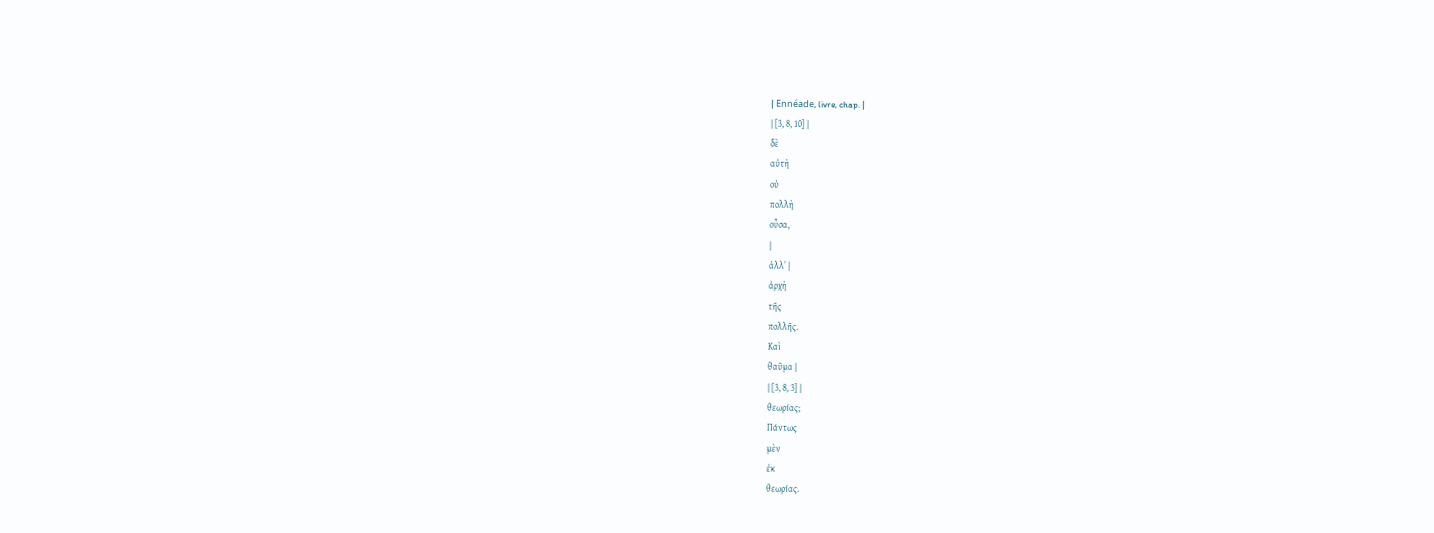| Ennéade, livre, chap. |
| [3, 8, 10] |
δὲ
αὐτὴ
οὐ
πολλὴ
οὖσα,
|
ἀλλ᾽ |
ἀρχὴ
τῆς
πολλῆς.
Καὶ
θαῦμα |
| [3, 8, 3] |
θεωρίας;
Πάντως
μὲν
ἐκ
θεωρίας.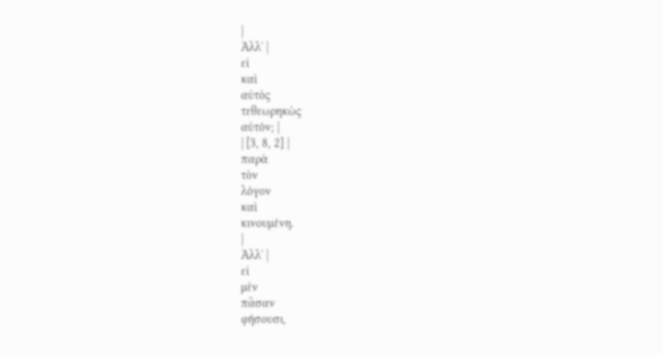|
Ἀλλ᾽ |
εἰ
καὶ
αὐτὸς
τεθεωρηκὼς
αὑτόν; |
| [3, 8, 2] |
παρὰ
τὸν
λόγον
καὶ
κινουμένη.
|
Ἀλλ᾽ |
εἰ
μὲν
πᾶσαν
φήσουσι,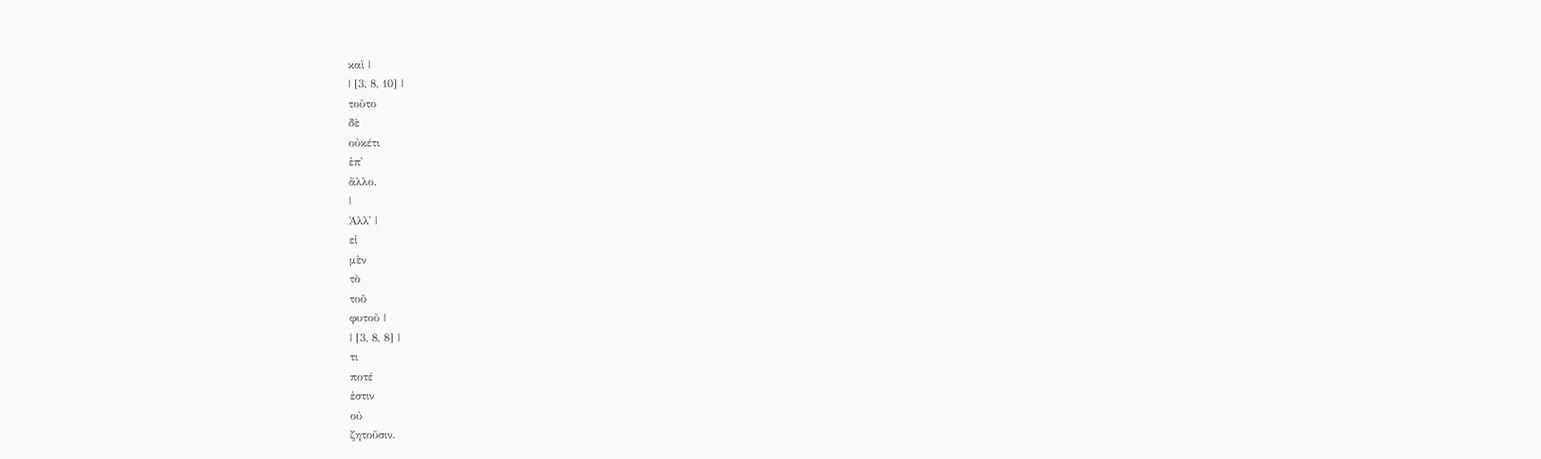καὶ |
| [3, 8, 10] |
τοῦτο
δὲ
οὐκέτι
ἐπ᾽
ἄλλο.
|
Ἀλλ᾽ |
εἰ
μὲν
τὸ
τοῦ
φυτοῦ |
| [3, 8, 8] |
τι
ποτέ
ἐστιν
οὐ
ζητοῦσιν.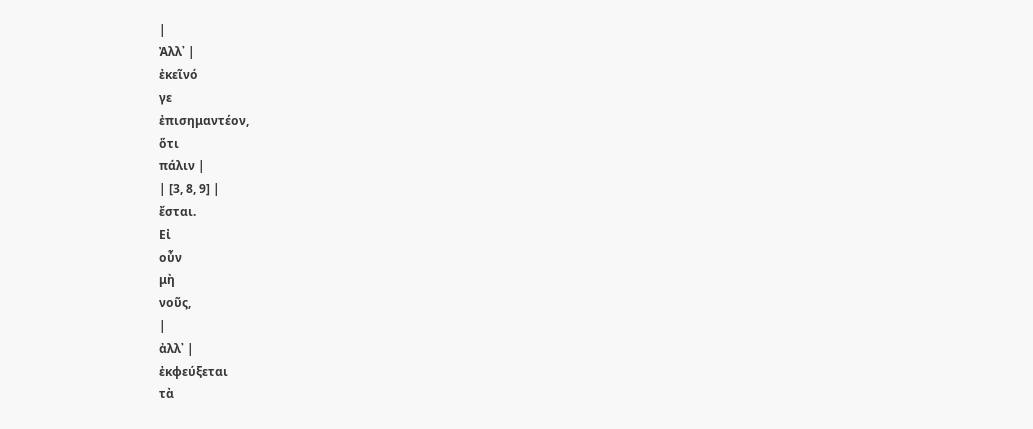|
Ἀλλ᾽ |
ἐκεῖνό
γε
ἐπισημαντέον,
ὅτι
πάλιν |
| [3, 8, 9] |
ἔσται.
Εἰ
οὖν
μὴ
νοῦς,
|
ἀλλ᾽ |
ἐκφεύξεται
τὰ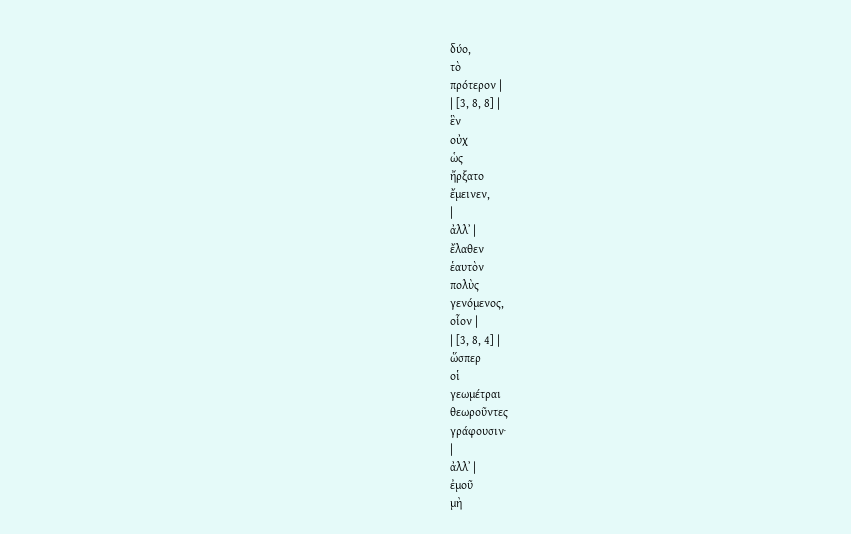δύο,
τὸ
πρότερον |
| [3, 8, 8] |
ἓν
οὐχ
ὡς
ἤρξατο
ἔμεινεν,
|
ἀλλ᾽ |
ἔλαθεν
ἑαυτὸν
πολὺς
γενόμενος,
οἷον |
| [3, 8, 4] |
ὥσπερ
οἱ
γεωμέτραι
θεωροῦντες
γράφουσιν·
|
ἀλλ᾽ |
ἐμοῦ
μὴ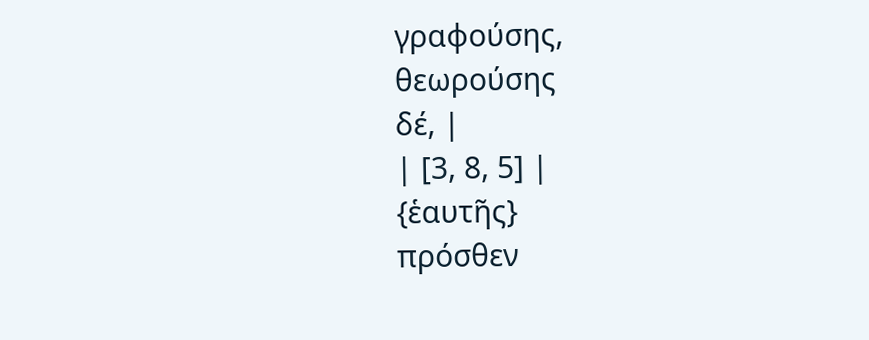γραφούσης,
θεωρούσης
δέ, |
| [3, 8, 5] |
{ἑαυτῆς}
πρόσθεν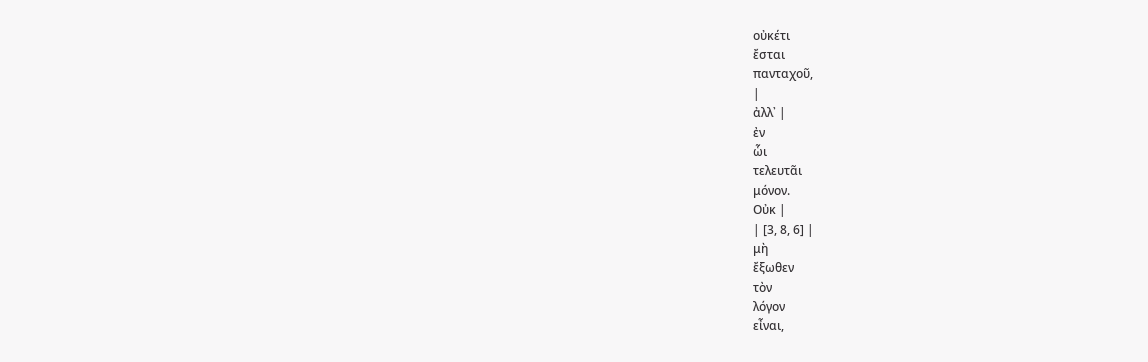οὐκέτι
ἔσται
πανταχοῦ,
|
ἀλλ᾽ |
ἐν
ὧι
τελευτᾶι
μόνον.
Οὐκ |
| [3, 8, 6] |
μὴ
ἔξωθεν
τὸν
λόγον
εἶναι,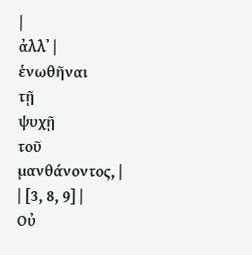|
ἀλλ᾽ |
ἑνωθῆναι
τῇ
ψυχῇ
τοῦ
μανθάνοντος, |
| [3, 8, 9] |
Οὐ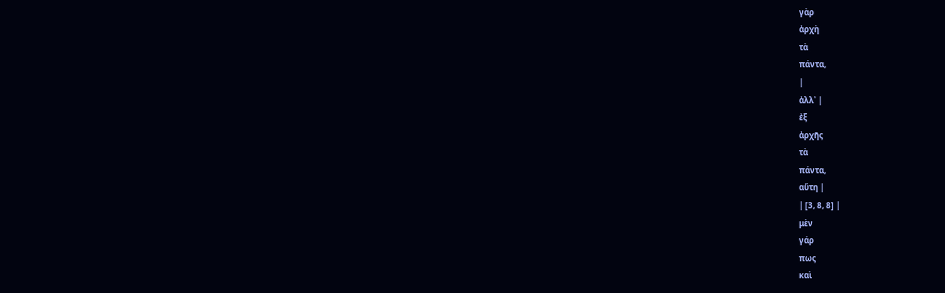γὰρ
ἀρχὴ
τὰ
πάντα,
|
ἀλλ᾽ |
ἐξ
ἀρχῆς
τὰ
πάντα,
αὕτη |
| [3, 8, 8] |
μὲν
γάρ
πως
καὶ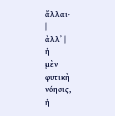ἄλλαι·
|
ἀλλ᾽ |
ἡ
μὲν
φυτικὴ
νόησις,
ἡ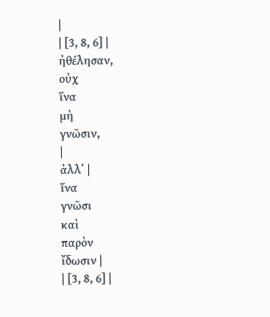|
| [3, 8, 6] |
ἠθέλησαν,
οὐχ
ἵνα
μὴ
γνῶσιν,
|
ἀλλ᾽ |
ἵνα
γνῶσι
καὶ
παρὸν
ἴδωσιν |
| [3, 8, 6] |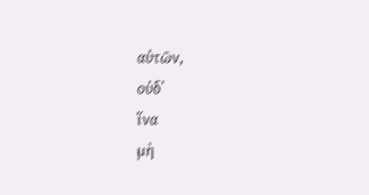αὐτῶν,
οὐδ᾽
ἵνα
μὴ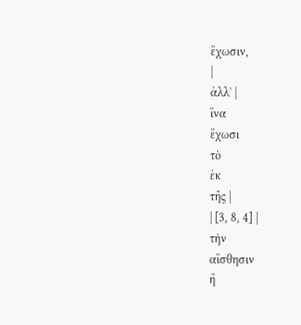ἔχωσιν,
|
ἀλλ᾽ |
ἵνα
ἔχωσι
τὸ
ἐκ
τῆς |
| [3, 8, 4] |
τὴν
αἴσθησιν
ἢ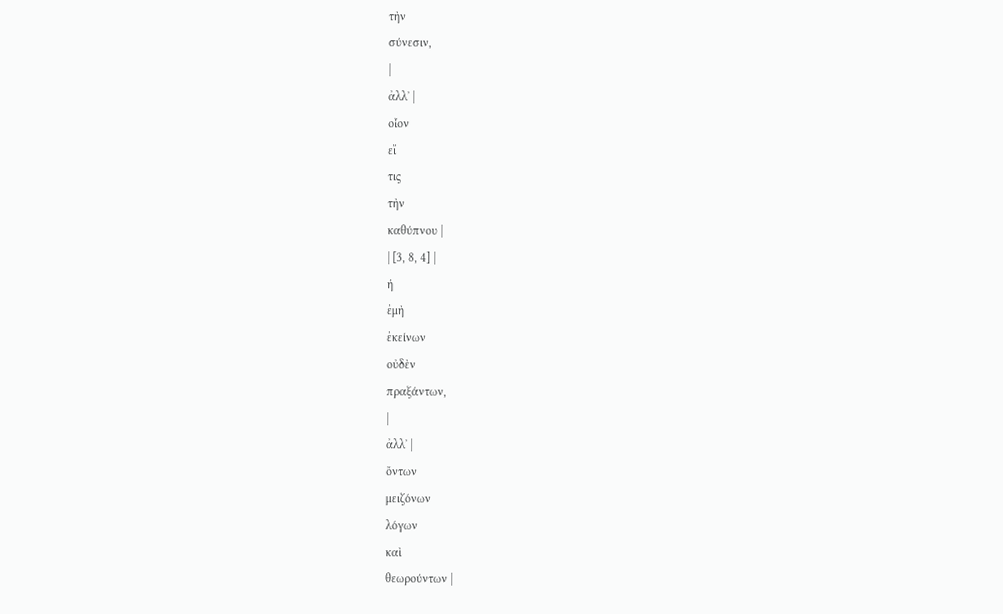τὴν
σύνεσιν,
|
ἀλλ᾽ |
οἷον
εἴ
τις
τὴν
καθύπνου |
| [3, 8, 4] |
ἡ
ἐμὴ
ἐκείνων
οὐδὲν
πραξάντων,
|
ἀλλ᾽ |
ὄντων
μειζόνων
λόγων
καὶ
θεωρούντων |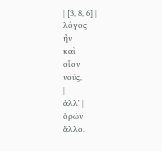| [3, 8, 6] |
λόγος
ἦν
καὶ
οἷον
νοῦς,
|
ἀλλ᾽ |
ὁρῶν
ἄλλο.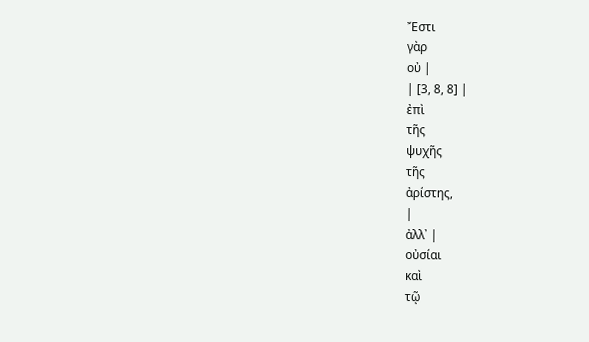Ἔστι
γὰρ
οὐ |
| [3, 8, 8] |
ἐπὶ
τῆς
ψυχῆς
τῆς
ἀρίστης,
|
ἀλλ᾽ |
οὐσίαι
καὶ
τῷ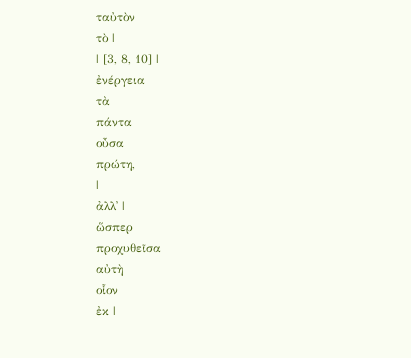ταὐτὸν
τὸ |
| [3, 8, 10] |
ἐνέργεια
τὰ
πάντα
οὖσα
πρώτη,
|
ἀλλ᾽ |
ὥσπερ
προχυθεῖσα
αὐτὴ
οἷον
ἐκ |